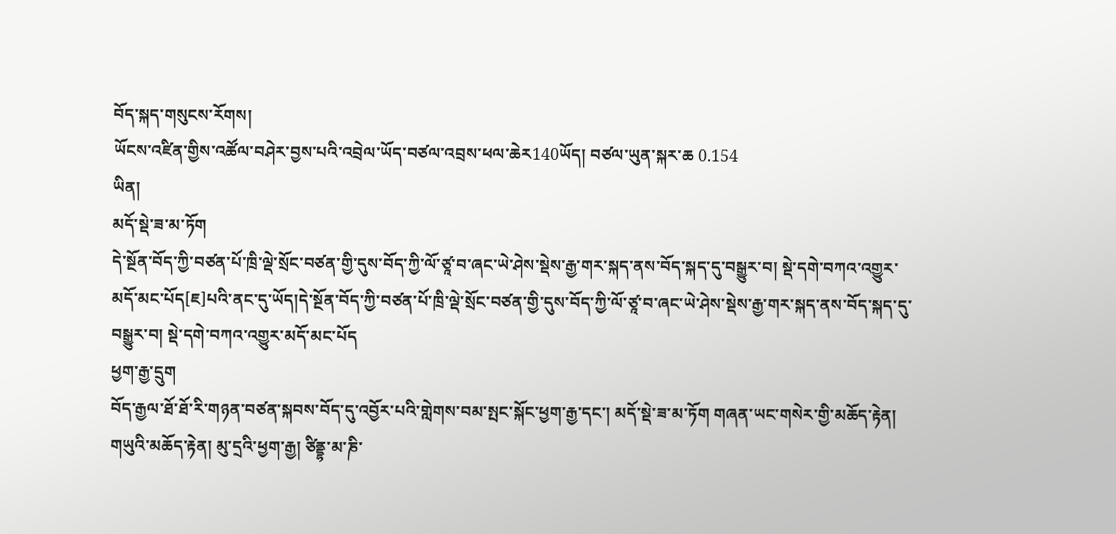བོད་སྐད་གསུངས་རོགས།
ཡོངས་འཛིན་གྱིས་འཚོལ་བཤེར་བྱས་པའི་འབྲེལ་ཡོད་བཙལ་འབྲས་ཕལ་ཆེར140ཡོད། བཙལ་ཡུན་སྐར་ཆ 0.154
ཡིན།
མདོ་སྡེ་ཟ་མ་ཏོག
དེ་སྔོན་བོད་ཀྱི་བཙན་པོ་ཁྲི་ལྡེ་སྲོང་བཙན་གྱི་དུས་བོད་ཀྱི་ལོ་ཙཱ་བ་ཞང་ཡེ་ཤེས་སྡེས་རྒྱ་གར་སྐད་ནས་བོད་སྐད་དུ་བསྒྱུར་བ། སྡེ་དགེ་བཀའ་འགྱུར་མདོ་མང་པོད[ཇ]པའི་ནང་དུ་ཡོད།དེ་སྔོན་བོད་ཀྱི་བཙན་པོ་ཁྲི་ལྡེ་སྲོང་བཙན་གྱི་དུས་བོད་ཀྱི་ལོ་ཙཱ་བ་ཞང་ཡེ་ཤེས་སྡེས་རྒྱ་གར་སྐད་ནས་བོད་སྐད་དུ་བསྒྱུར་བ། སྡེ་དགེ་བཀའ་འགྱུར་མདོ་མང་པོད
ཕྱག་རྒྱ་དྲུག
བོད་རྒྱལ་ཐོ་ཐོ་རི་གཉན་བཙན་སྐབས་བོད་དུ་འབྱོར་པའི་གླེགས་བམ་སྤང་སྐོང་ཕྱག་རྒྱ་དང་། མདོ་སྡེ་ཟ་མ་ཏོག གཞན་ཡང་གསེར་གྱི་མཆོད་རྟེན། གཡུའི་མཆོད་རྟེན། མུ་དྲའི་ཕྱག་རྒྱ། ཙིནྡྷ་མ་ཎི་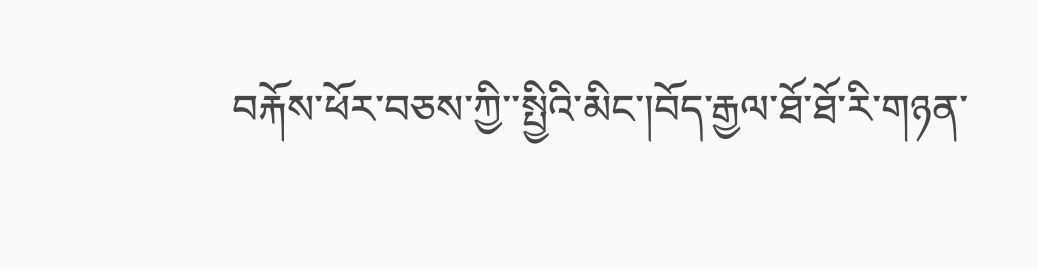བརྐོས་ཕོར་བཅས་ཀྱི་་སྤྱིའི་མིང་།བོད་རྒྱལ་ཐོ་ཐོ་རི་གཉན་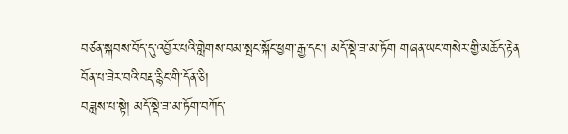བཙན་སྐབས་བོད་དུ་འབྱོར་པའི་གླེགས་བམ་སྤང་སྐོང་ཕྱག་རྒྱ་དང་། མདོ་སྡེ་ཟ་མ་ཏོག གཞན་ཡང་གསེར་གྱི་མཆོད་རྟེན
བོན་པ་ཟེར་བའི་བརྡ་རྙིང་གི་དོན་ཅི།
བཟླས་པ་སྟེ། མདོ་སྡེ་ཟ་མ་ཏོག་བཀོད་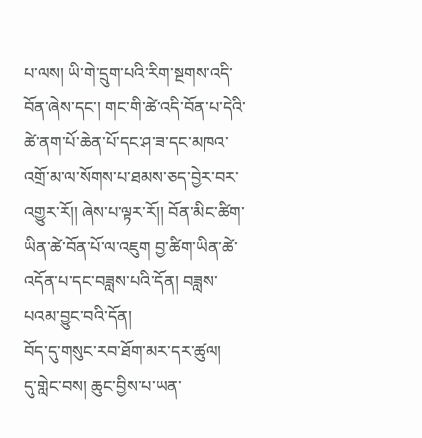པ་ལས། ཡི་གེ་དྲུག་པའི་རིག་སྔགས་འདི་བོན་ཞེས་དང་། གང་གི་ཚེ་འདི་བོན་པ་དེའི་ཚེ་ནག་པོ་ཆེན་པོ་དང་ཤ་ཟ་དང་མཁའ་འགྲོ་མ་ལ་སོགས་པ་ཐམས་ཅད་བྱེར་བར་འགྱུར་རོ།། ཞེས་པ་ལྟར་རོ།། བོན་མིང་ཚིག་ཡིན་ཚེ་བོན་པོ་ལ་འཇུག བྱ་ཚིག་ཡིན་ཚེ་འདོན་པ་དང་བཟླས་པའི་དོན། བཟླས་པའམ་བྱུང་བའི་དོན།
བོད་དུ་གསུང་རབ་ཐོག་མར་དར་ཚུལ།
དུ་གླེང་བས། ཆུང་བྱིས་པ་ཡན་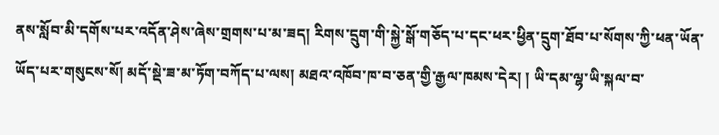ནས་སློབ་མི་དགོས་པར་འདོན་ཤེས་ཞེས་གྲགས་པ་མ་ཟད། རིགས་དྲུག་གི་སྐྱེ་སྒོ་གཅོད་པ་དང་ཕར་ཕྱིན་དྲུག་ཐོབ་པ་སོགས་ཀྱི་ཕན་ཡོན་ཡོད་པར་གསུངས་སོ། མདོ་སྡེ་ཟ་མ་ཏོག་བཀོད་པ་ལས། མཐའ་འཁོབ་ཁ་བ་ཅན་གྱི་རྒྱལ་ཁམས་དེར། ། ཡི་དམ་ལྷ་ཡི་སྐལ་བ་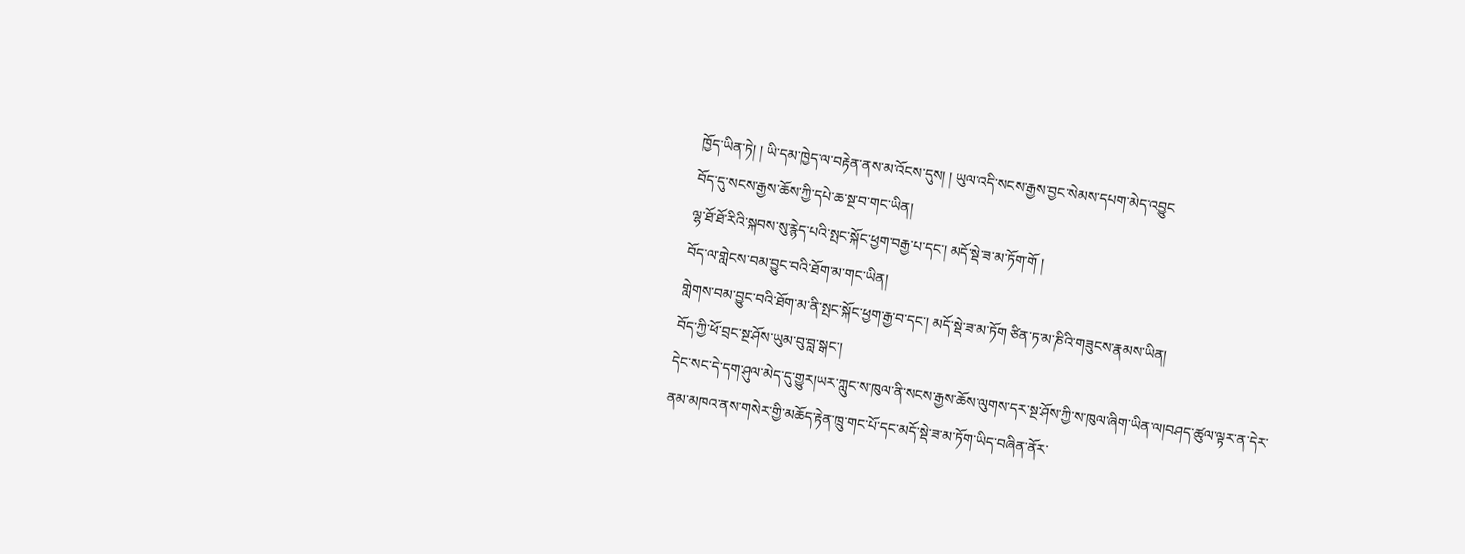ཁྱོད་ཡིན་ཏེ། ། ཡི་དམ་ཁྱེད་ལ་བརྟེན་ནས་མ་འོངས་དུས། ། ཡུལ་འདི་སངས་རྒྱས་བྱང་སེམས་དཔག་མེད་འབྱུང
བོད་དུ་སངས་རྒྱས་ཆོས་ཀྱི་དཔེ་ཆ་སྔ་བ་གང་ཡིན།
ལྷ་ཐོ་ཐོ་རིའི་སྐབས་སུ་རྙེད་པའི་སྤང་སྐོང་ཕྱག་བརྒྱ་པ་དང་། མདོ་སྡེ་ཟ་མ་ཏོག་གོ །
བོད་ལ་གླེངས་བམ་བྱུང་བའི་ཐོག་མ་གང་ཡིན།
གླེགས་བམ་བྱུང་བའི་ཐོག་མ་ནི་སྤང་སྐོང་ཕྱག་རྒྱ་བ་དང་། མདོ་སྡེ་ཟ་མ་ཏོག ཙིན་ཏ་མ་ཎིའི་གཟུངས་རྣམས་ཡིན།
བོད་ཀྱི་ཕོ་བྲང་སྔ་ཤོས་ཡུམ་བུ་བླ་སྒང་།
དེང་སང་དེ་དག་ཤུལ་མེད་དུ་གྱུར།ཡར་ཀླུང་ས་ཁུལ་ནི་སངས་རྒྱས་ཆོས་ལུགས་དར་སྔ་ཤོས་ཀྱི་ས་ཁུལ་ཞིག་ཡིན་ལ།བཤད་ཚུལ་ལྟར་ན་དེར་ནམ་མཁའ་ནས་གསེར་གྱི་མཆོད་རྟེན་ཁྲུ་གང་པོ་དང་མདོ་སྡེ་ཟ་མ་ཏོག་ཡིད་བཞིན་ནོར་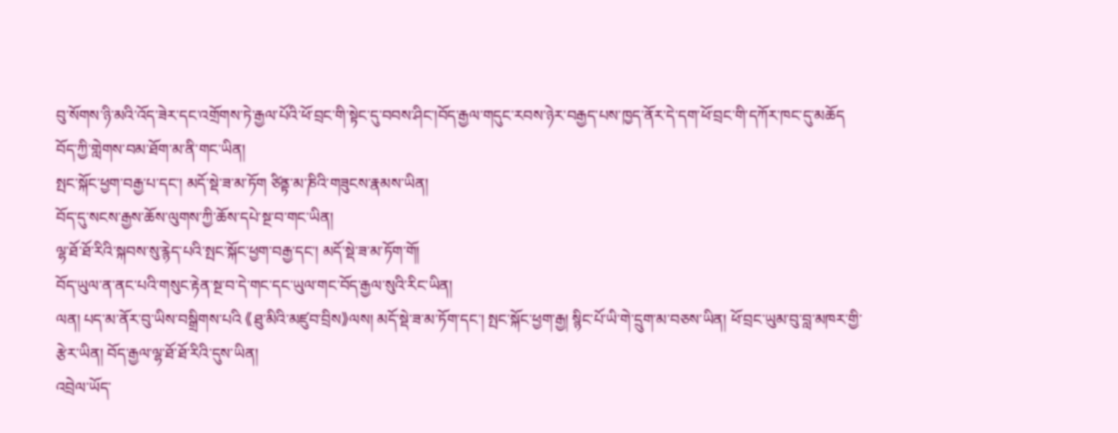བུ་སོགས་ཉི་མའི་འོད་ཟེར་དང་འགྲོགས་ཏེ་རྒྱལ་པོའི་ཕོ་བྲང་གི་སྟེང་དུ་བབས་ཤིང་།བོད་རྒྱལ་གདུང་རབས་ཉེར་བརྒྱད་པས་ཁྱད་ནོར་དེ་དག་ཕོ་བྲང་གི་དཀོར་ཁང་དུ་མཆོད
བོད་ཀྱི་གླེགས་བམ་ཐོག་མ་ནི་གང་ཡིན།
སྤང་སྐོང་ཕྱག་བརྒྱ་པ་དང་། མདོ་སྡེ་ཟ་མ་ཏོག ཙིནྟ་མ་ཎིའི་གཟུངས་རྣམས་ཡིན།
བོད་དུ་སངས་རྒྱས་ཆོས་ལུགས་ཀྱི་ཆོས་དཔེ་སྔ་བ་གང་ཡིན།
ལྷ་ཐོ་ཐོ་རིའི་སྐབས་སུ་རྙེད་པའི་སྤང་སྐོང་ཕྱག་བརྒྱ་དང་། མདོ་སྡེ་ཟ་མ་ཏོག་གོ།
བོད་ཡུལ་ན་ནང་པའི་གསུང་རྟེན་སྔ་བ་དེ་གང་དང་ཡུལ་གང་བོད་རྒྱལ་སུའི་རིང་ཡིན།
ལན། པད་མ་ནོར་བུ་ཡིས་བསྒྲིགས་པའི 《ཐུ་མིའི་མཛུབ་བྲིས》ལས། མདོ་སྡེ་ཟ་མ་ཏོག་དང་། སྤང་སྐོང་ཕྱག་རྒྱ། སྙིང་པོ་ཡི་གེ་དྲུག་མ་བཅས་ཡིན། ཕོ་བྲང་ཡུམ་བུ་བླ་མཁར་གྱི་རྩེར་ཡིན། བོད་རྒྱལ་ལྷ་ཐོ་ཐོ་རིའི་དུས་ཡིན།
འབྲེལ་ཡོད་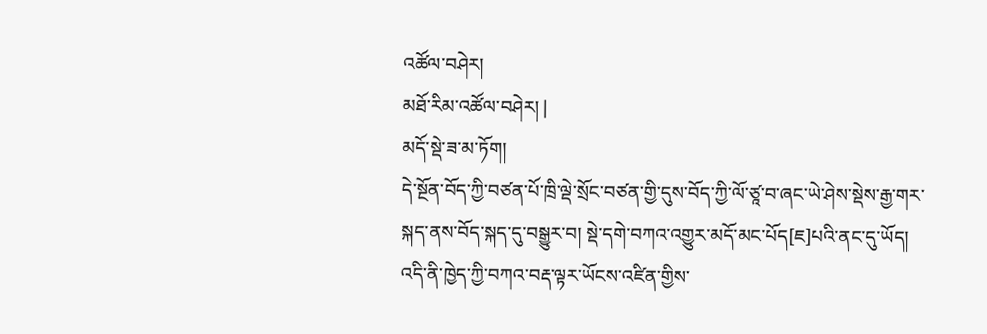འཚོལ་བཤེར།
མཐོ་རིམ་འཚོལ་བཤེར། |
མདོ་སྡེ་ཟ་མ་ཏོག།
དེ་སྔོན་བོད་ཀྱི་བཙན་པོ་ཁྲི་ལྡེ་སྲོང་བཙན་གྱི་དུས་བོད་ཀྱི་ལོ་ཙཱ་བ་ཞང་ཡེ་ཤེས་སྡེས་རྒྱ་གར་སྐད་ནས་བོད་སྐད་དུ་བསྒྱུར་བ། སྡེ་དགེ་བཀའ་འགྱུར་མདོ་མང་པོད[ཇ]པའི་ནང་དུ་ཡོད།
འདི་ནི་ཁྱེད་ཀྱི་བཀའ་བརྡ་ལྟར་ཡོངས་འཛིན་གྱིས་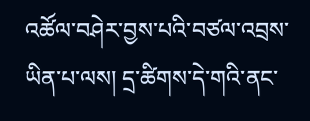འཚོལ་བཤེར་བྱས་པའི་བཙལ་འབྲས་ཡིན་པ་ལས། དྲ་ཚིགས་དེ་གའི་ནང་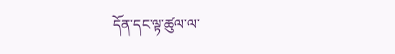དོན་དང་ལྟ་ཚུལ་ལ་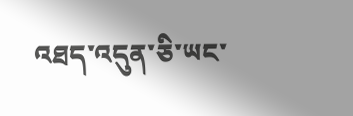འཐད་འདུན་ཅི་ཡང་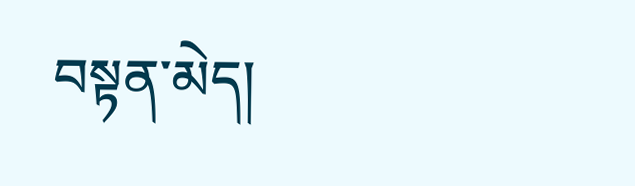བསྟན་མེད།